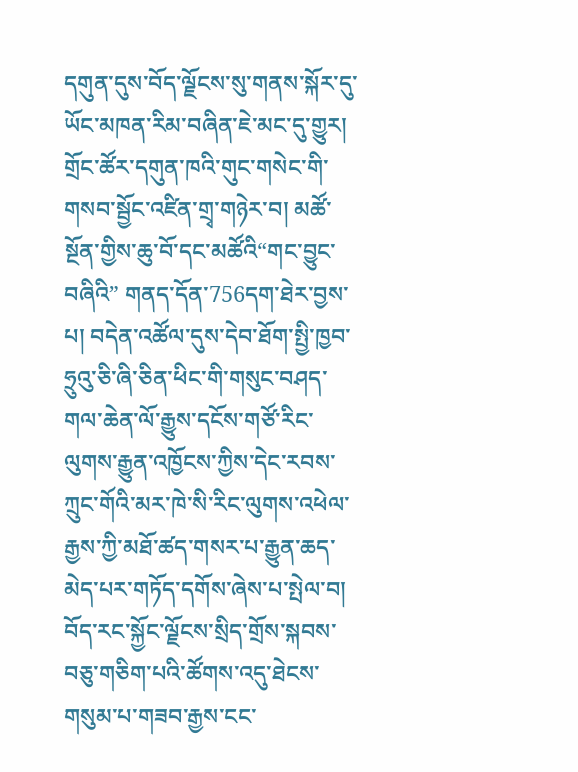དགུན་དུས་བོད་ལྗོངས་སུ་གནས་སྐོར་དུ་ཡོང་མཁན་རིམ་བཞིན་ཇེ་མང་དུ་གྱུར། གྲོང་ཚོར་དགུན་ཁའི་གུང་གསེང་གི་གསབ་སྦྱོང་འཛིན་གྲྭ་གཉེར་བ། མཚོ་སྔོན་གྱིས་ཆུ་བོ་དང་མཚོའི“གང་བྱུང་བཞིའི” གནད་དོན་756དག་ཐེར་བྱས་པ། བདེན་འཚོལ་དུས་དེབ་ཐོག་སྤྱི་ཁྱབ་ཧྲུའུ་ཅི་ཞི་ཅིན་ཕིང་གི་གསུང་བཤད་གལ་ཆེན་ལོ་རྒྱུས་དངོས་གཙོ་རིང་ལུགས་རྒྱུན་འཁྱོངས་ཀྱིས་དེང་རབས་ཀྲུང་གོའི་མར་ཁེ་སི་རིང་ལུགས་འཕེལ་རྒྱས་ཀྱི་མཐོ་ཚད་གསར་པ་རྒྱུན་ཆད་མེད་པར་གཏོད་དགོས་ཞེས་པ་སྤེལ་བ། བོད་རང་སྐྱོང་ལྗོངས་སྲིད་གྲོས་སྐབས་བཅུ་གཅིག་པའི་ཚོགས་འདུ་ཐེངས་གསུམ་པ་གཟབ་རྒྱས་ངང་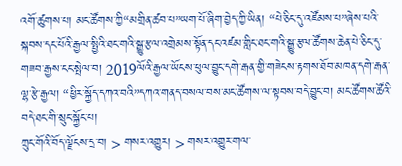འགོ་ཚུགས་པ། མང་ཚོགས་ཀྱི“མགྲིན་ཚབ་པ”ཡག་པོ་ཞིག་བྱེད་ཀྱི་ཡིན། “པེ་ཅིང་དུ་འཛོམས་པ”ཞེས་པའི་སྐབས་དང་པོའི་རྒྱལ་སྤྱིའི་ཐང་གའི་སྒྱུ་རྩལ་འགྲེམས་སྟོན་དང་འཛམ་གླིང་ཐང་གའི་སྒྱུ་རྩལ་ཚོགས་ཆེན་པེ་ཅིང་དུ་གཟབ་རྒྱས་ངང་སྤེལ་བ། 2019ལོའི་རྒྱལ་ཡོངས་ཕུལ་བྱུང་དགེ་རྒན་གྱི་གཟེངས་རྟགས་ཐོབ་མཁན་དགེ་རྒན་ལྷ་རྩེ་རྒྱལ། “ཕྱིར་སྐྱོད་དཀའ་བའི”དཀའ་གནད་བསལ་བས་མང་ཚོགས་ལ་སྟབས་བདེ་བྱུང་བ། མང་ཚོགས་ཚོའི་བདེ་ཐང་གི་སྲུང་སྐྱོང་པ།
ཀྲུང་གོའི་བོད་ལྗོངས་དྲ་བ། > གསར་འགྱུར། > གསར་འགྱུར་གལ་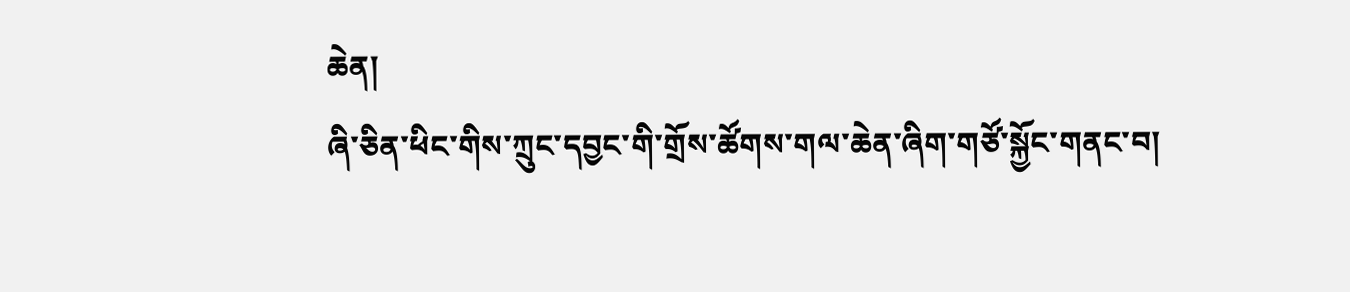ཆེན།
ཞི་ཅིན་ཕིང་གིས་ཀྲུང་དབྱང་གི་གྲོས་ཚོགས་གལ་ཆེན་ཞིག་གཙོ་སྐྱོང་གནང་བ།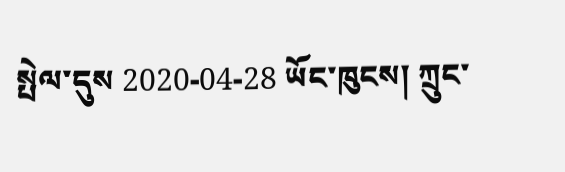སྤེལ་དུས 2020-04-28 ཡོང་ཁུངས། ཀྲུང་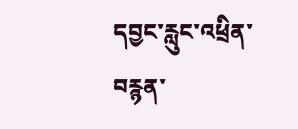དབྱང་རླུང་འཕྲིན་བརྙན་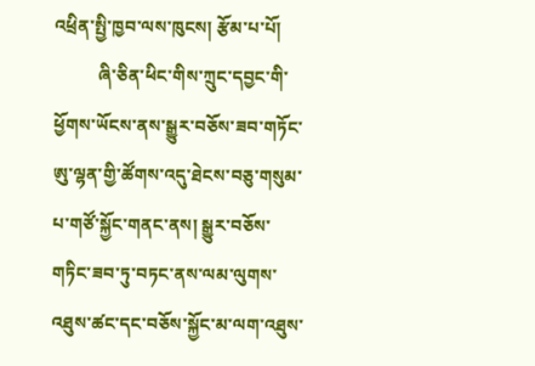འཕྲིན་སྤྱི་ཁྱབ་ལས་ཁུངས། རྩོམ་པ་པོ།
          ཞི་ཅིན་ཕིང་གིས་ཀྲུང་དབྱང་གི་ཕྱོགས་ཡོངས་ནས་སྒྱུར་བཅོས་ཟབ་གཏོང་ཨུ་ལྷན་གྱི་ཚོགས་འདུ་ཐེངས་བཅུ་གསུམ་པ་གཙོ་སྐྱོང་གནང་ནས། སྒྱུར་བཅོས་གཏིང་ཟབ་ཏུ་བཏང་ནས་ལམ་ལུགས་འཐུས་ཚང་དང་བཅོས་སྐྱོང་མ་ལག་འཐུས་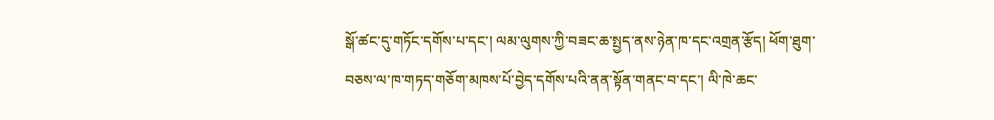སྒོ་ཚང་དུ་གཏོང་དགོས་པ་དང་། ལམ་ལུགས་ཀྱི་བཟང་ཆ་སྤྱད་ནས་ཉེན་ཁ་དང་འགྲན་རྩོད། ཕོག་ཐུག་བཅས་ལ་ཁ་གཏད་གཅོག་མཁས་པོ་བྱེད་དགོས་པའི་ནན་སྟོན་གནང་བ་དང་། ལི་ཁེ་ཆང་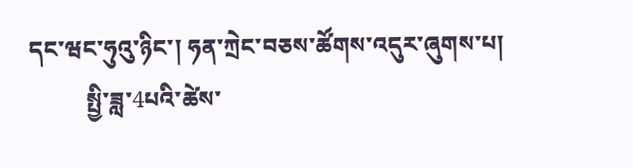དང་ཝང་ཧུའུ་ཉིང་། ཧན་ཀྲེང་བཅས་ཚོགས་འདུར་ཞུགས་པ།
          སྤྱི་ཟླ་4པའི་ཚེས་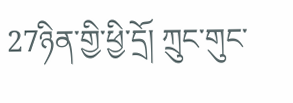27ཉིན་གྱི་ཕྱི་དྲོ། ཀྲུང་གུང་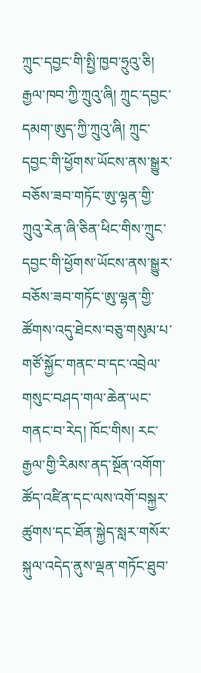ཀྲུང་དབྱང་གི་སྤྱི་ཁྱབ་ཧྲུའུ་ཅི། རྒྱལ་ཁབ་ཀྱི་ཀྲུའུ་ཞི། ཀྲུང་དབྱང་དམག་ཨུད་ཀྱི་ཀྲུའུ་ཞི། ཀྲུང་དབྱང་གི་ཕྱོགས་ཡོངས་ནས་སྒྱུར་བཅོས་ཟབ་གཏོང་ཨུ་ལྷན་གྱི་ཀྲུའུ་རེན་ཞི་ཅིན་ཕིང་གིས་ཀྲུང་དབྱང་གི་ཕྱོགས་ཡོངས་ནས་སྒྱུར་བཅོས་ཟབ་གཏོང་ཨུ་ལྷན་གྱི་ཚོགས་འདུ་ཐེངས་བཅུ་གསུམ་པ་གཙོ་སྐྱོང་གནང་བ་དང་འབྲེལ་གསུང་བཤད་གལ་ཆེན་ཡང་གནང་བ་རེད། ཁོང་གིས། རང་རྒྱལ་གྱི་རིམས་ནད་སྔོན་འགོག་ཚོད་འཛིན་དང་ལས་འགོ་བསྐྱར་ཚུགས་དང་ཐོན་སྐྱེད་སླར་གསོར་སྐུལ་འདེད་ནུས་ལྡན་གཏོང་ཐུབ་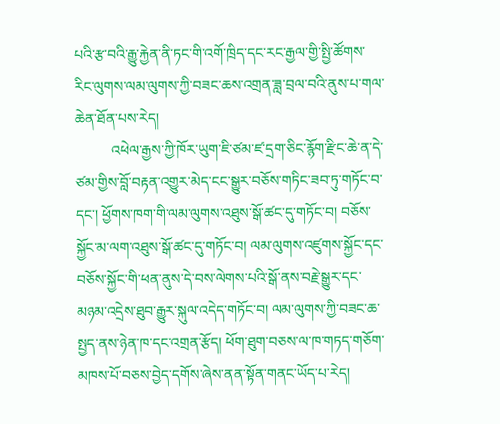པའི་རྩ་བའི་རྒྱུ་རྐྱེན་ནི་ཏང་གི་འགོ་ཁྲིད་དང་རང་རྒྱལ་གྱི་སྤྱི་ཚོགས་རིང་ལུགས་ལམ་ལུགས་ཀྱི་བཟང་ཆས་འགྲན་ཟླ་བྲལ་བའི་ནུས་པ་གལ་ཆེན་ཐོན་པས་རེད།
          འཕེལ་རྒྱས་ཀྱི་ཁོར་ཡུག་ཇི་ཙམ་ཛ་དྲག་ཅིང་རྙོག་རྫིང་ཆེ་ན་དེ་ཙམ་གྱིས་བློ་བརྟན་འགྱུར་མེད་ངང་སྒྱུར་བཅོས་གཏིང་ཟབ་ཏུ་གཏོང་བ་དང་། ཕྱོགས་ཁག་གི་ལམ་ལུགས་འཐུས་སྒོ་ཚང་དུ་གཏོང་བ། བཅོས་སྐྱོང་མ་ལག་འཐུས་སྒོ་ཚང་དུ་གཏོང་བ། ལམ་ལུགས་འཛུགས་སྐྱོང་དང་བཅོས་སྐྱོང་གི་ཕན་ནུས་དེ་བས་ལེགས་པའི་སྒོ་ནས་བརྗེ་སྒྱུར་དང་མཉམ་འདྲེས་ཐུབ་རྒྱུར་སྐུལ་འདེད་གཏོང་བ། ལམ་ལུགས་ཀྱི་བཟང་ཆ་སྤྱད་ནས་ཉེན་ཁ་དང་འགྲན་རྩོད། ཕོག་ཐུག་བཅས་ལ་ཁ་གཏད་གཅོག་མཁས་པོ་བཅས་བྱེད་དགོས་ཞེས་ནན་སྟོན་གནང་ཡོད་པ་རེད།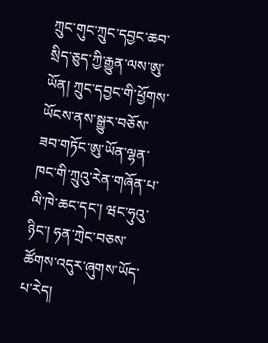ཀྲུང་གུང་ཀྲུང་དབྱང་ཆབ་སྲིད་ཅུད་ཀྱི་རྒྱུན་ལས་ཨུ་ཡོན། ཀྲུང་དབྱང་གི་ཕྱོགས་ཡོངས་ནས་སྒྱུར་བཅོས་ཟབ་གཏོང་ཨུ་ཡོན་ལྷན་ཁང་གི་ཀྲུའུ་རེན་གཞོན་པ་ལི་ཁེ་ཆང་དང་། ཝང་ཧུའུ་ཉིང་། ཧན་ཀྲེང་བཅས་ཚོགས་འདུར་ཞུགས་ཡོད་པ་རེད།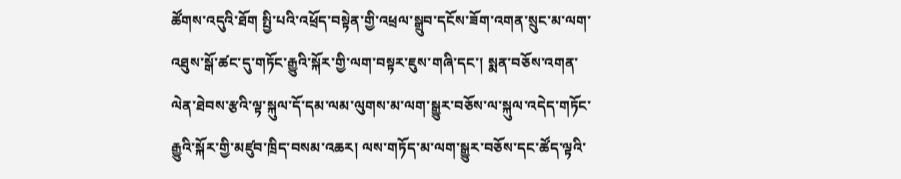ཚོགས་འདུའི་ཐོག སྤྱི་པའི་འཕྲོད་བསྟེན་གྱི་འཕྲལ་སྒྲུབ་དངོས་ཟོག་འགན་སྲུང་མ་ལག་འཐུས་སྒོ་ཚང་དུ་གཏོང་རྒྱུའི་སྐོར་གྱི་ལག་བསྟར་ཇུས་གཞི་དང་། སྨན་བཅོས་འགན་ལེན་ཐེབས་རྩའི་ལྟ་སྐུལ་དོ་དམ་ལམ་ལུགས་མ་ལག་སྒྱུར་བཅོས་ལ་སྐུལ་འདེད་གཏོང་རྒྱུའི་སྐོར་གྱི་མཛུབ་ཁྲིད་བསམ་འཆར། ལས་གཏོད་མ་ལག་སྒྱུར་བཅོས་དང་ཚོད་ལྟའི་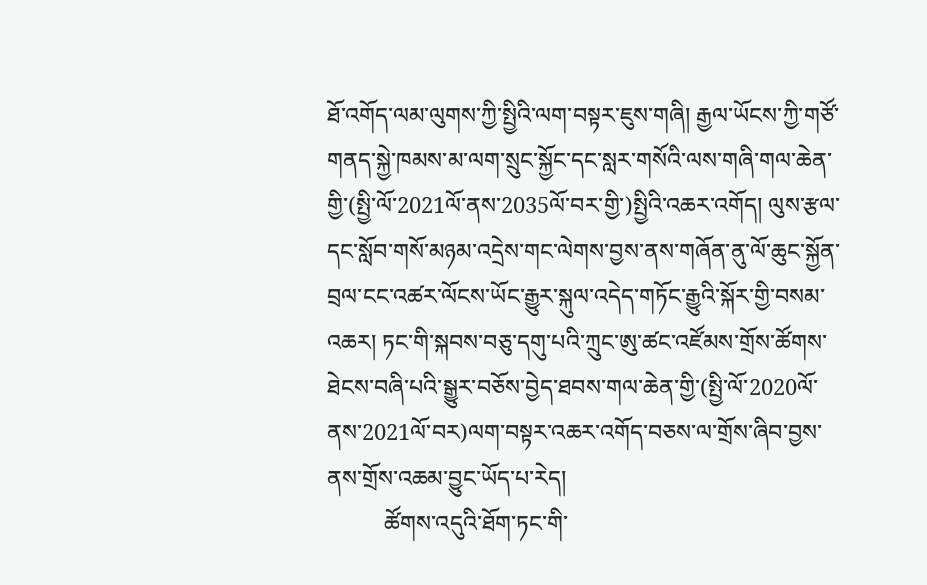ཐོ་འགོད་ལམ་ལུགས་ཀྱི་སྤྱིའི་ལག་བསྟར་ཇུས་གཞི། རྒྱལ་ཡོངས་ཀྱི་གཙོ་གནད་སྐྱེ་ཁམས་མ་ལག་སྲུང་སྐྱོང་དང་སླར་གསོའི་ལས་གཞི་གལ་ཆེན་གྱི་(སྤྱི་ལོ་2021ལོ་ནས་2035ལོ་བར་གྱི་)སྤྱིའི་འཆར་འགོད། ལུས་རྩལ་དང་སློབ་གསོ་མཉམ་འདྲེས་གང་ལེགས་བྱས་ནས་གཞོན་ནུ་ལོ་ཆུང་སྐྱོན་བྲལ་ངང་འཚར་ལོངས་ཡོང་རྒྱུར་སྐུལ་འདེད་གཏོང་རྒྱུའི་སྐོར་གྱི་བསམ་འཆར། ཏང་གི་སྐབས་བཅུ་དགུ་པའི་ཀྲུང་ཨུ་ཚང་འཛོམས་གྲོས་ཚོགས་ཐེངས་བཞི་པའི་སྒྱུར་བཅོས་བྱེད་ཐབས་གལ་ཆེན་གྱི་(སྤྱི་ལོ་2020ལོ་ནས་2021ལོ་བར)ལག་བསྟར་འཆར་འགོད་བཅས་ལ་གྲོས་ཞིབ་བྱས་ནས་གྲོས་འཆམ་བྱུང་ཡོད་པ་རེད།
          ཚོགས་འདུའི་ཐོག་ཏང་གི་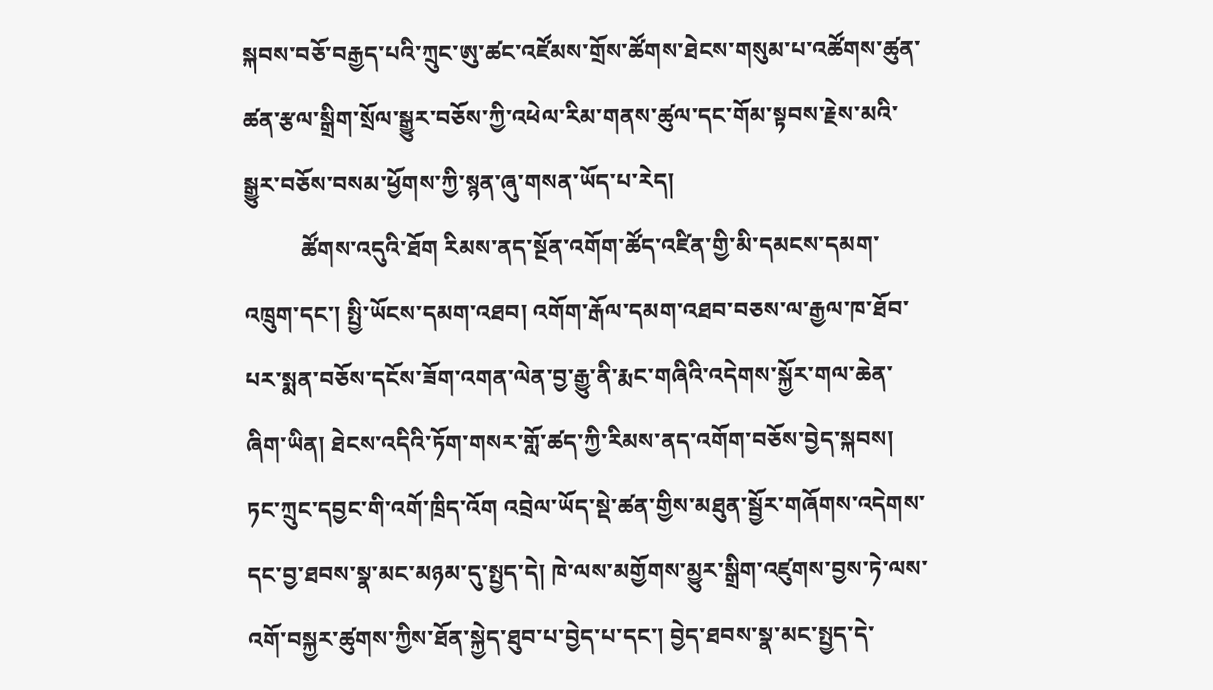སྐབས་བཅོ་བརྒྱད་པའི་ཀྲུང་ཨུ་ཚང་འཛོམས་གྲོས་ཚོགས་ཐེངས་གསུམ་པ་འཚོགས་ཚུན་ཚན་རྩལ་སྒྲིག་སྲོལ་སྒྱུར་བཅོས་ཀྱི་འཕེལ་རིམ་གནས་ཚུལ་དང་གོམ་སྟབས་རྗེས་མའི་སྒྱུར་བཅོས་བསམ་ཕྱོགས་ཀྱི་སྙན་ཞུ་གསན་ཡོད་པ་རེད།
          ཚོགས་འདུའི་ཐོག རིམས་ནད་སྔོན་འགོག་ཚོད་འཛིན་གྱི་མི་དམངས་དམག་འཁྲུག་དང་། སྤྱི་ཡོངས་དམག་འཐབ། འགོག་རྒོལ་དམག་འཐབ་བཅས་ལ་རྒྱལ་ཁ་ཐོབ་པར་སྨན་བཅོས་དངོས་ཟོག་འགན་ལེན་བྱ་རྒྱུ་ནི་རྨང་གཞིའི་འདེགས་སྐྱོར་གལ་ཆེན་ཞིག་ཡིན། ཐེངས་འདིའི་ཏོག་གསར་གློ་ཚད་ཀྱི་རིམས་ནད་འགོག་བཅོས་བྱེད་སྐབས། ཏང་ཀྲུང་དབྱང་གི་འགོ་ཁྲིད་འོག འབྲེལ་ཡོད་སྡེ་ཚན་གྱིས་མཐུན་སྦྱོར་གཞོགས་འདེགས་དང་བྱ་ཐབས་སྣ་མང་མཉམ་དུ་སྤྱད་དེ། ཁེ་ལས་མགྱོགས་མྱུར་སྒྲིག་འཛུགས་བྱས་ཏེ་ལས་འགོ་བསྐྱར་ཚུགས་ཀྱིས་ཐོན་སྐྱེད་ཐུབ་པ་བྱེད་པ་དང་། བྱེད་ཐབས་སྣ་མང་སྤྱད་དེ་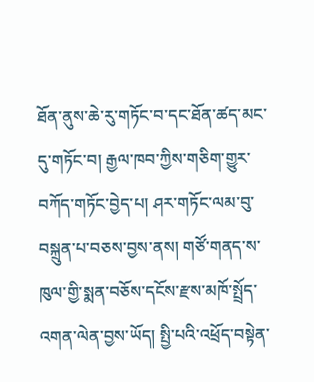ཐོན་ནུས་ཆེ་རུ་གཏོང་བ་དང་ཐོན་ཚད་མང་དུ་གཏོང་བ། རྒྱལ་ཁབ་ཀྱིས་གཅིག་གྱུར་བཀོད་གཏོང་བྱེད་པ། ཤར་གཏོང་ལམ་བུ་བསྐྲུན་པ་བཅས་བྱས་ནས། གཙོ་གནད་ས་ཁུལ་གྱི་སྨན་བཅོས་དངོས་རྫས་མཁོ་སྤྲོད་འགན་ལེན་བྱས་ཡོད། སྤྱི་པའི་འཕྲོད་བསྟེན་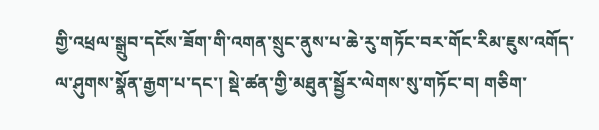གྱི་འཕྲལ་སྒྲུབ་དངོས་ཟོག་གི་འགན་སྲུང་ནུས་པ་ཆེ་རུ་གཏོང་བར་གོང་རིམ་ཇུས་འགོད་ལ་ཤུགས་སྣོན་རྒྱག་པ་དང་། སྡེ་ཚན་གྱི་མཐུན་སྦྱོར་ལེགས་སུ་གཏོང་བ། གཅིག་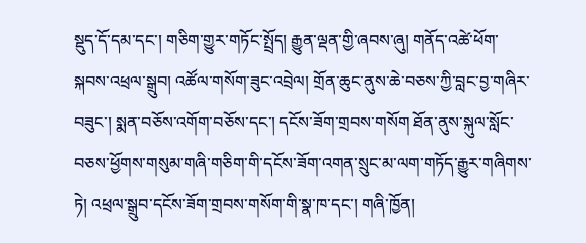སྡུད་དོ་དམ་དང་། གཅིག་གྱུར་གཏོང་སྤྲོད། རྒྱུན་ལྡན་གྱི་ཞབས་ཞུ། གནོད་འཚེ་ཕོག་སྐབས་འཕྲལ་སྒྲུབ། འཚོལ་གསོག་ཟུང་འབྲེལ། གྲོན་ཆུང་ནུས་ཆེ་བཅས་ཀྱི་བླང་བྱ་གཞིར་བཟུང་། སྨན་བཅོས་འགོག་བཅོས་དང་། དངོས་ཟོག་གྲབས་གསོག ཐོན་ནུས་སྐུལ་སློང་བཅས་ཕྱོགས་གསུམ་གཞི་གཅིག་གི་དངོས་ཟོག་འགན་སྲུང་མ་ལག་གཏོད་རྒྱུར་གཞིགས་ཏེ། འཕྲལ་སྒྲུབ་དངོས་ཟོག་གྲབས་གསོག་གི་སྣ་ཁ་དང་། གཞི་ཁྱོན།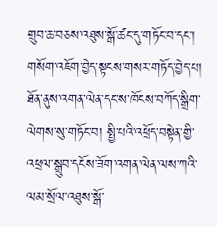གྲུབ་ཆ་བཅས་འཐུས་སྒོ་ཚང་དུ་གཏོང་བ་དང་། གསོག་འཇོག་བྱེད་སྟངས་གསར་གཏོད་བྱེད་པ། ཐོན་ནུས་འགན་ལེན་དང་ས་ཁོངས་བཀོད་སྒྲིག་ལེགས་སུ་གཏོང་བ། སྤྱི་པའི་འཕྲོད་བསྟེན་གྱི་འཕྲལ་སྒྲུབ་དངོས་ཟོག་འགན་ལེན་ལས་ཀའི་ལམ་སྲོལ་འཐུས་སྒོ་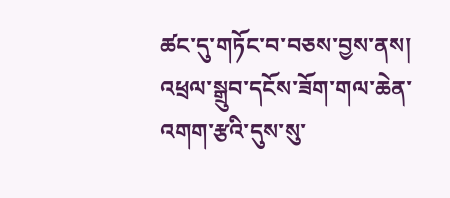ཚང་དུ་གཏོང་བ་བཅས་བྱས་ནས། འཕྲལ་སྒྲུབ་དངོས་ཟོག་གལ་ཆེན་འགག་རྩའི་དུས་སུ་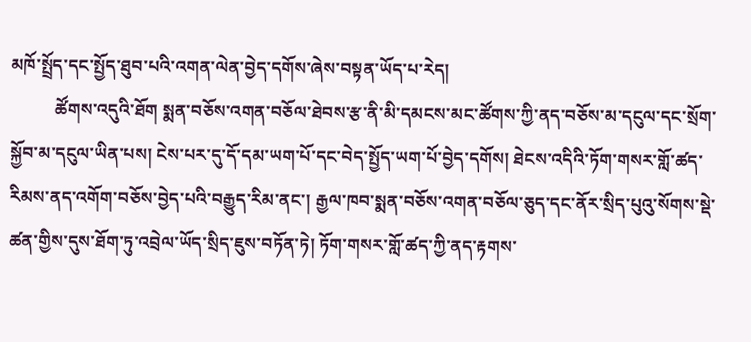མཁོ་སྤྲོད་དང་སྤྱོད་ཐུབ་པའི་འགན་ལེན་བྱེད་དགོས་ཞེས་བསྟན་ཡོད་པ་རེད།
          ཚོགས་འདུའི་ཐོག སྨན་བཅོས་འགན་བཅོལ་ཐེབས་རྩ་ནི་མི་དམངས་མང་ཚོགས་ཀྱི་ནད་བཅོས་མ་དངུལ་དང་སྲོག་སྐྱོབ་མ་དངུལ་ཡིན་པས། ངེས་པར་དུ་དོ་དམ་ཡག་པོ་དང་བེད་སྤྱོད་ཡག་པོ་བྱེད་དགོས། ཐེངས་འདིའི་ཏོག་གསར་གློ་ཚད་རིམས་ནད་འགོག་བཅོས་བྱེད་པའི་བརྒྱུད་རིམ་ནང་། རྒྱལ་ཁབ་སྨན་བཅོས་འགན་བཅོལ་ཅུད་དང་ནོར་སྲིད་པུའུ་སོགས་སྡེ་ཚན་གྱིས་དུས་ཐོག་ཏུ་འབྲེལ་ཡོད་སྲིད་ཇུས་བཏོན་ཏེ། ཏོག་གསར་གློ་ཚད་ཀྱི་ནད་རྟགས་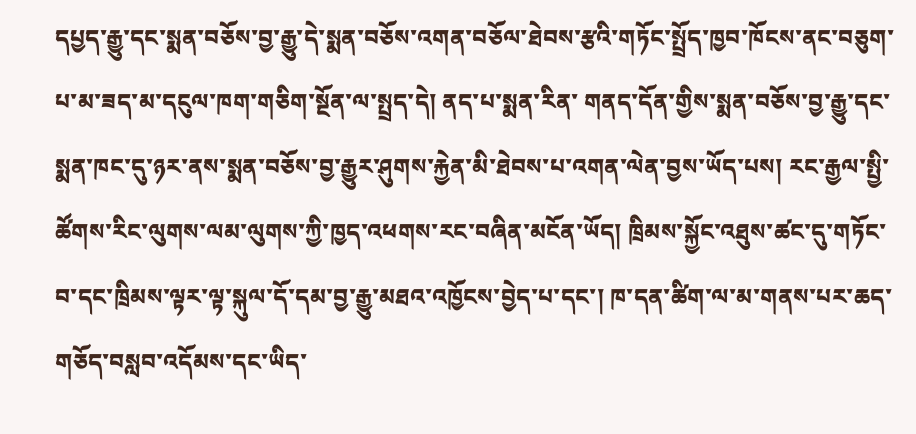དཔྱད་རྒྱུ་དང་སྨན་བཅོས་བྱ་རྒྱུ་དེ་སྨན་བཅོས་འགན་བཅོལ་ཐེབས་རྩའི་གཏོང་སྤྲོད་ཁྱབ་ཁོངས་ནང་བཅུག་པ་མ་ཟད་མ་དངུལ་ཁག་གཅིག་སྔོན་ལ་སྤྲད་དེ། ནད་པ་སྨན་རིན་ གནད་དོན་གྱིས་སྨན་བཅོས་བྱ་རྒྱུ་དང་སྨན་ཁང་དུ་ཉར་ནས་སྨན་བཅོས་བྱ་རྒྱུར་ཤུགས་རྐྱེན་མི་ཐེབས་པ་འགན་ལེན་བྱས་ཡོད་པས། རང་རྒྱལ་སྤྱི་ཚོགས་རིང་ལུགས་ལམ་ལུགས་ཀྱི་ཁྱད་འཕགས་རང་བཞིན་མངོན་ཡོད། ཁྲིམས་སྐྱོང་འཐུས་ཚང་དུ་གཏོང་བ་དང་ཁྲིམས་ལྟར་ལྟ་སྐུལ་དོ་དམ་བྱ་རྒྱུ་མཐའ་འཁྱོངས་བྱེད་པ་དང་། ཁ་དན་ཚིག་ལ་མ་གནས་པར་ཆད་གཅོད་བསླབ་འདོམས་དང་ཡིད་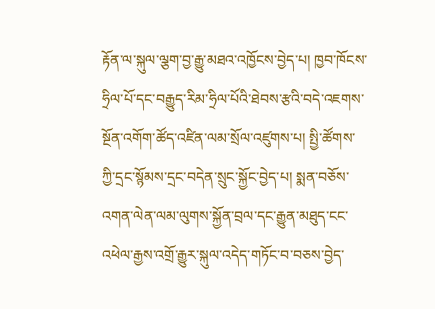རྟོན་ལ་སྐུལ་ལྕག་བྱ་རྒྱུ་མཐའ་འཁྱོངས་བྱེད་པ། ཁྱབ་ཁོངས་ཧྲིལ་པོ་དང་བརྒྱུད་རིམ་ཧྲིལ་པོའི་ཐེབས་རྩའི་བདེ་འཇགས་སྔོན་འགོག་ཚོད་འཛིན་ལམ་སྲོལ་འཛུགས་པ། སྤྱི་ཚོགས་ཀྱི་དྲང་སྙོམས་དྲང་བདེན་སྲུང་སྐྱོང་བྱེད་པ། སྨན་བཅོས་འགན་ལེན་ལམ་ལུགས་སྐྱོན་བྲལ་དང་རྒྱུན་མཐུད་ངང་འཕེལ་རྒྱས་འགྲོ་རྒྱུར་སྐུལ་འདེད་གཏོང་བ་བཅས་བྱེད་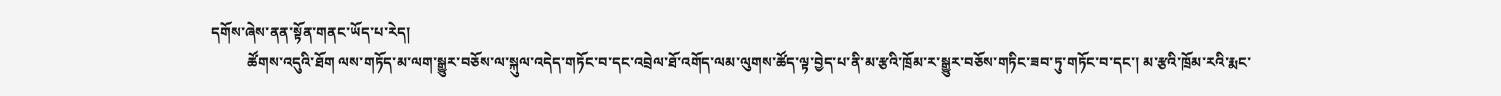དགོས་ཞེས་ནན་སྟོན་གནང་ཡོད་པ་རེད།
          ཚོགས་འདུའི་ཐོག ལས་གཏོད་མ་ལག་སྒྱུར་བཅོས་ལ་སྐུལ་འདེད་གཏོང་བ་དང་འབྲེལ་ཐོ་འགོད་ལམ་ལུགས་ཚོད་ལྟ་བྱེད་པ་ནི་མ་རྩའི་ཁྲོམ་ར་སྒྱུར་བཅོས་གཏིང་ཟབ་ཏུ་གཏོང་བ་དང་། མ་རྩའི་ཁྲོམ་རའི་རྨང་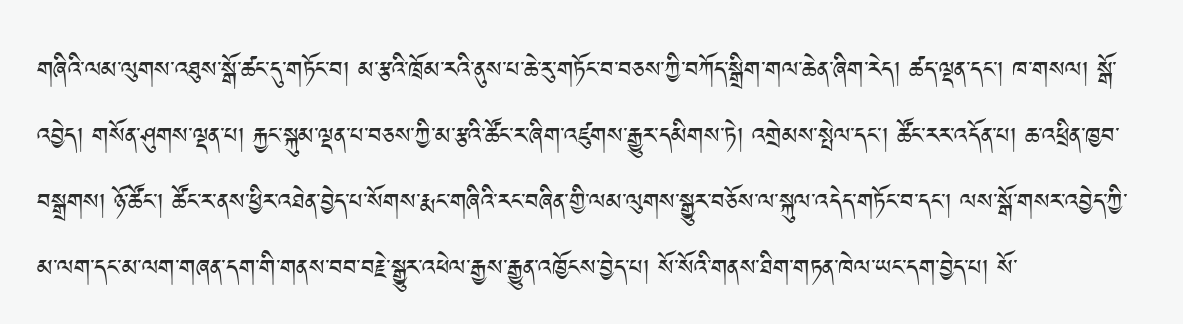གཞིའི་ལམ་ལུགས་འཐུས་སྒོ་ཚང་དུ་གཏོང་བ། མ་རྩའི་ཁྲོམ་རའི་ནུས་པ་ཆེ་རུ་གཏོང་བ་བཅས་ཀྱི་བཀོད་སྒྲིག་གལ་ཆེན་ཞིག་རེད། ཚད་ལྡན་དང་། ཁ་གསལ། སྒོ་འབྱེད། གསོན་ཤུགས་ལྡན་པ། རྐྱང་སྐུམ་ལྡན་པ་བཅས་ཀྱི་མ་རྩའི་ཚོང་ར་ཞིག་འཛུགས་རྒྱུར་དམིགས་ཏེ། འགྲེམས་སྤེལ་དང་། ཚོང་རར་འདོན་པ། ཆ་འཕྲིན་ཁྱབ་བསྒྲགས། ཉོ་ཚོང་། ཚོང་ར་ནས་ཕྱིར་འཐེན་བྱེད་པ་སོགས་རྨང་གཞིའི་རང་བཞིན་གྱི་ལམ་ལུགས་སྒྱུར་བཅོས་ལ་སྐུལ་འདེད་གཏོང་བ་དང་། ལས་སྒོ་གསར་འབྱེད་ཀྱི་མ་ལག་དང་མ་ལག་གཞན་དག་གི་གནས་བབ་བརྗེ་སྒྱུར་འཕེལ་རྒྱས་རྒྱུན་འཁྱོངས་བྱེད་པ། སོ་སོའི་གནས་ཐིག་གཏན་ཁེལ་ཡང་དག་བྱེད་པ། སོ་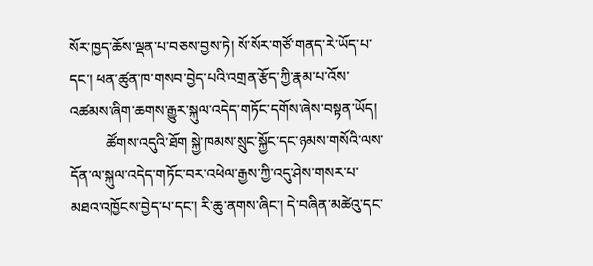སོར་ཁྱད་ཆོས་ལྡན་པ་བཅས་བྱས་ཏེ། སོ་སོར་གཙོ་གནད་རེ་ཡོད་པ་དང་། ཕན་ཚུན་ཁ་གསབ་བྱེད་པའི་འགྲན་རྩོད་ཀྱི་རྣམ་པ་འོས་འཚམས་ཞིག་ཆགས་རྒྱུར་སྐུལ་འདེད་གཏོང་དགོས་ཞེས་བསྟན་ཡོད།
          ཚོགས་འདུའི་ཐོག སྐྱེ་ཁམས་སྲུང་སྐྱོང་དང་ཉམས་གསོའི་ལས་དོན་ལ་སྐུལ་འདེད་གཏོང་བར་འཕེལ་རྒྱས་ཀྱི་འདུ་ཤེས་གསར་པ་མཐའ་འཁྱོངས་བྱེད་པ་དང་། རི་ཆུ་ནགས་ཞིང་། དེ་བཞིན་མཚེའུ་དང་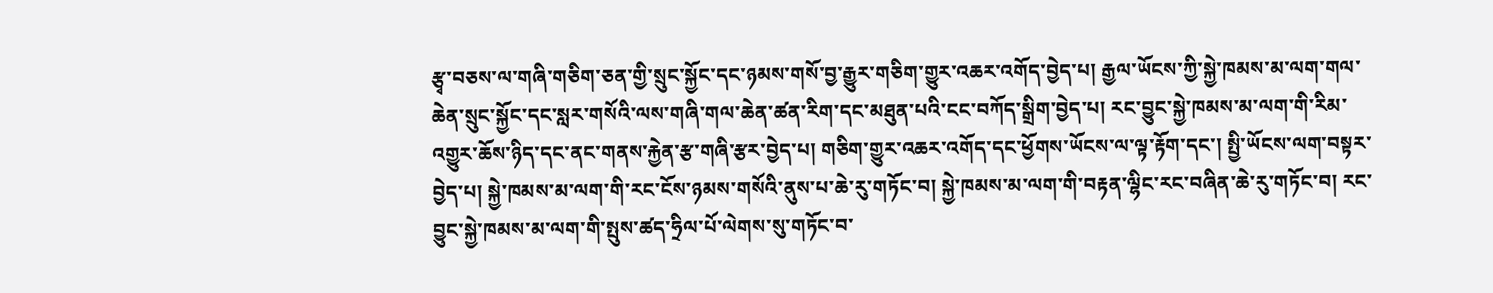རྩྭ་བཅས་ལ་གཞི་གཅིག་ཅན་གྱི་སྲུང་སྐྱོང་དང་ཉམས་གསོ་བྱ་རྒྱུར་གཅིག་གྱུར་འཆར་འགོད་བྱེད་པ། རྒྱལ་ཡོངས་ཀྱི་སྐྱེ་ཁམས་མ་ལག་གལ་ཆེན་སྲུང་སྐྱོང་དང་སླར་གསོའི་ལས་གཞི་གལ་ཆེན་ཚན་རིག་དང་མཐུན་པའི་ངང་བཀོད་སྒྲིག་བྱེད་པ། རང་བྱུང་སྐྱེ་ཁམས་མ་ལག་གི་རིམ་འགྱུར་ཆོས་ཉིད་དང་ནང་གནས་རྐྱེན་རྩ་གཞི་རྩར་བྱེད་པ། གཅིག་གྱུར་འཆར་འགོད་དང་ཕྱོགས་ཡོངས་ལ་ལྟ་རྟོག་དང་། སྤྱི་ཡོངས་ལག་བསྟར་བྱེད་པ། སྐྱེ་ཁམས་མ་ལག་གི་རང་ངོས་ཉམས་གསོའི་ནུས་པ་ཆེ་རུ་གཏོང་བ། སྐྱེ་ཁམས་མ་ལག་གི་བརྟན་ལྷིང་རང་བཞིན་ཆེ་རུ་གཏོང་བ། རང་བྱུང་སྐྱེ་ཁམས་མ་ལག་གི་སྤུས་ཚད་ཧྲིལ་པོ་ལེགས་སུ་གཏོང་བ་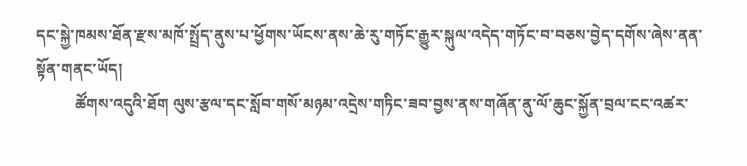དང་སྐྱེ་ཁམས་ཐོན་རྫས་མཁོ་སྤྲོད་ནུས་པ་ཕྱོགས་ཡོངས་ནས་ཆེ་རུ་གཏོང་རྒྱུར་སྐུལ་འདེད་གཏོང་བ་བཅས་བྱེད་དགོས་ཞེས་ནན་སྟོན་གནང་ཡོད།
          ཚོགས་འདུའི་ཐོག ལུས་རྩལ་དང་སློབ་གསོ་མཉམ་འདྲེས་གཏིང་ཟབ་བྱས་ནས་གཞོན་ནུ་ལོ་ཆུང་སྐྱོན་བྲལ་ངང་འཚར་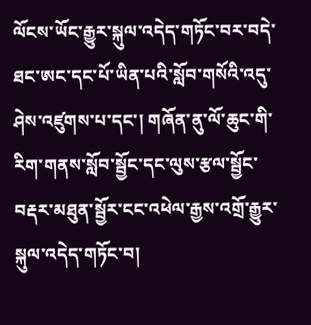ལོངས་ཡོང་རྒྱུར་སྐུལ་འདེད་གཏོང་བར་བདེ་ཐང་ཨང་དང་པོ་ཡིན་པའི་སློབ་གསོའི་འདུ་ཤེས་འཛུགས་པ་དང་། གཞོན་ནུ་ལོ་ཆུང་གི་རིག་གནས་སློབ་སྦྱོང་དང་ལུས་རྩལ་སྦྱོང་བརྡར་མཐུན་སྦྱོར་ངང་འཕེལ་རྒྱས་འགྲོ་རྒྱུར་སྐུལ་འདེད་གཏོང་བ།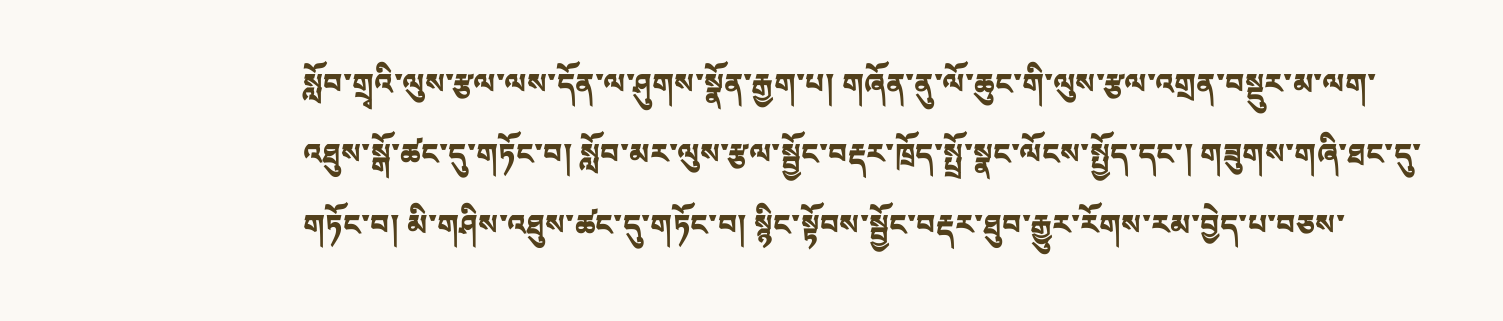སློབ་གྲྭའི་ལུས་རྩལ་ལས་དོན་ལ་ཤུགས་སྣོན་རྒྱག་པ། གཞོན་ནུ་ལོ་ཆུང་གི་ལུས་རྩལ་འགྲན་བསྡུར་མ་ལག་འཐུས་སྒོ་ཚང་དུ་གཏོང་བ། སློབ་མར་ལུས་རྩལ་སྦྱོང་བརྡར་ཁྲོད་སྤྲོ་སྣང་ལོངས་སྤྱོད་དང་། གཟུགས་གཞི་ཐང་དུ་གཏོང་བ། མི་གཤིས་འཐུས་ཚང་དུ་གཏོང་བ། སྙིང་སྟོབས་སྦྱོང་བརྡར་ཐུབ་རྒྱུར་རོགས་རམ་བྱེད་པ་བཅས་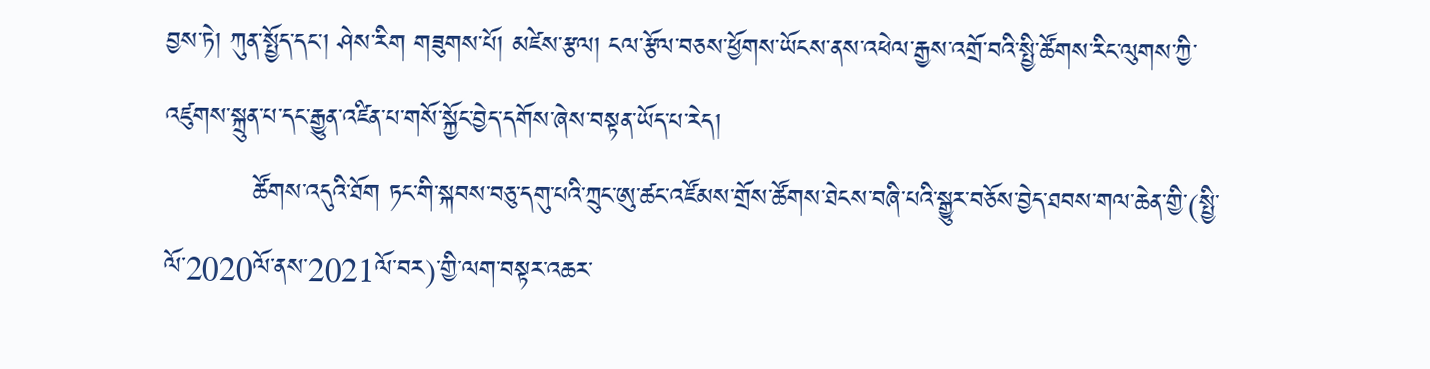བྱས་ཏེ། ཀུན་སྤྱོད་དང་། ཤེས་རིག གཟུགས་པོ། མཛེས་རྩལ། ངལ་རྩོལ་བཅས་ཕྱོགས་ཡོངས་ནས་འཕེལ་རྒྱས་འགྲོ་བའི་སྤྱི་ཚོགས་རིང་ལུགས་ཀྱི་འཛུགས་སྐྲུན་པ་དང་རྒྱུན་འཛིན་པ་གསོ་སྐྱོང་བྱེད་དགོས་ཞེས་བསྟན་ཡོད་པ་རེད།
          ཚོགས་འདུའི་ཐོག ཏང་གི་སྐབས་བཅུ་དགུ་པའི་ཀྲུང་ཨུ་ཚང་འཛོམས་གྲོས་ཚོགས་ཐེངས་བཞི་པའི་སྒྱུར་བཅོས་བྱེད་ཐབས་གལ་ཆེན་གྱི་(སྤྱི་ལོ་2020ལོ་ནས་2021ལོ་བར)་གྱི་ལག་བསྟར་འཆར་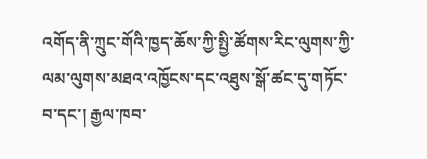འགོད་ནི་ཀྲུང་གོའི་ཁྱད་ཆོས་ཀྱི་སྤྱི་ཚོགས་རིང་ལུགས་ཀྱི་ལམ་ལུགས་མཐའ་འཁྱོངས་དང་འཐུས་སྒོ་ཚང་དུ་གཏོང་བ་དང་། རྒྱལ་ཁབ་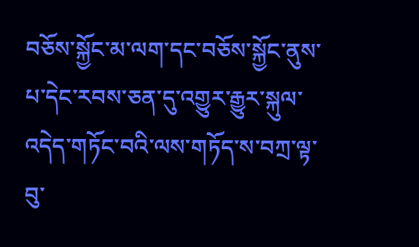བཅོས་སྐྱོང་མ་ལག་དང་བཅོས་སྐྱོང་ནུས་པ་དེང་རབས་ཅན་དུ་འགྱུར་རྒྱུར་སྐུལ་འདེད་གཏོང་བའི་ལས་གཏོད་ས་བཀྲ་ལྟ་བུ་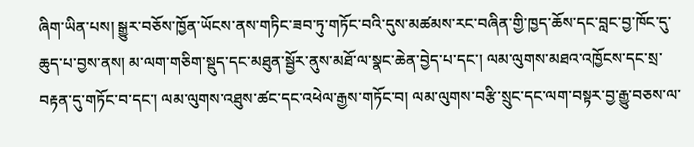ཞིག་ཡིན་པས། སྒྱུར་བཅོས་ཁྱོན་ཡོངས་ནས་གཏིང་ཟབ་ཏུ་གཏོང་བའི་དུས་མཚམས་རང་བཞིན་གྱི་ཁྱད་ཆོས་དང་བླང་བྱ་ཁོང་དུ་ཆུད་པ་བྱས་ནས། མ་ལག་གཅིག་སྡུད་དང་མཐུན་སྦྱོར་ནུས་མཐོ་ལ་སྣང་ཆེན་བྱེད་པ་དང་། ལམ་ལུགས་མཐའ་འཁྱོངས་དང་སྲ་བརྟན་དུ་གཏོང་བ་དང་། ལམ་ལུགས་འཐུས་ཚང་དང་འཕེལ་རྒྱས་གཏོང་བ། ལམ་ལུགས་བརྩི་སྲུང་དང་ལག་བསྟར་བྱ་རྒྱུ་བཅས་ལ་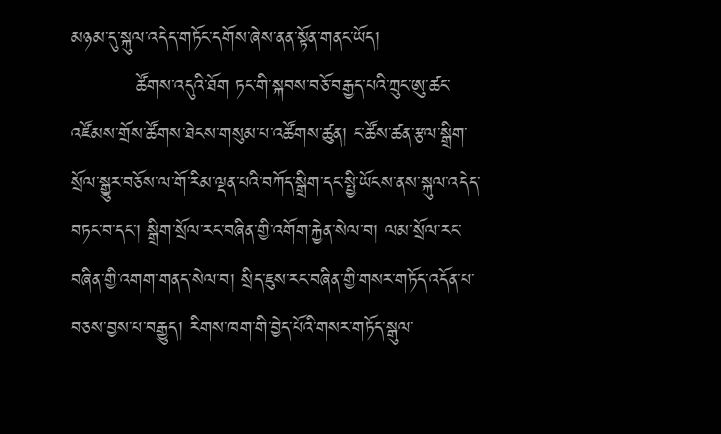མཉམ་དུ་སྐུལ་འདེད་གཏོང་དགོས་ཞེས་ནན་སྟོན་གནང་ཡོད།
          ཚོགས་འདུའི་ཐོག ཏང་གི་སྐབས་བཅོ་བརྒྱད་པའི་ཀྲུང་ཨུ་ཚང་འཛོམས་གྲོས་ཚོགས་ཐེངས་གསུམ་པ་འཚོགས་ཚུན། ང་ཚོས་ཚན་རྩལ་སྒྲིག་སྲོལ་སྒྱུར་བཅོས་ལ་གོ་རིམ་ལྡན་པའི་བཀོད་སྒྲིག་དང་སྤྱི་ཡོངས་ནས་སྐུལ་འདེད་བཏང་བ་དང་། སྒྲིག་སྲོལ་རང་བཞིན་གྱི་འགོག་རྐྱེན་སེལ་བ། ལམ་སྲོལ་རང་བཞིན་གྱི་འགག་གནད་སེལ་བ། སྲིད་ཇུས་རང་བཞིན་གྱི་གསར་གཏོད་འདོན་པ་བཅས་བྱས་པ་བརྒྱུད། རིགས་ཁག་གི་བྱེད་པོའི་གསར་གཏོད་སྒུལ་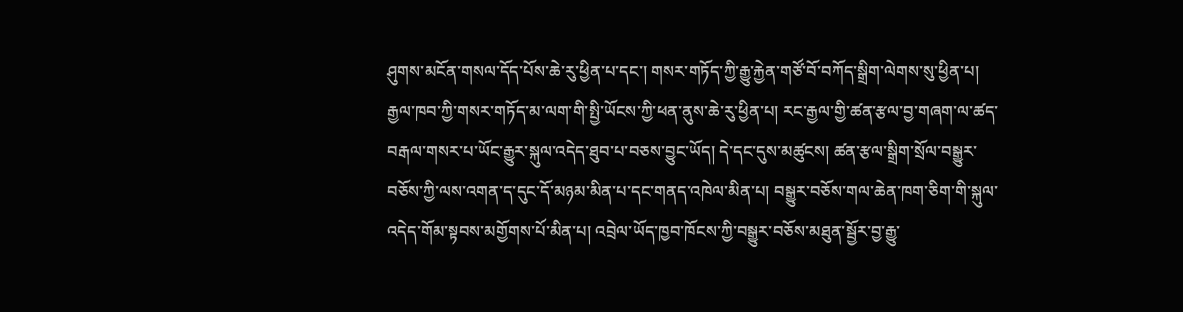ཤུགས་མངོན་གསལ་དོད་པོས་ཆེ་རུ་ཕྱིན་པ་དང་། གསར་གཏོད་ཀྱི་རྒྱུ་རྐྱེན་གཙོ་བོ་བཀོད་སྒྲིག་ལེགས་སུ་ཕྱིན་པ། རྒྱལ་ཁབ་ཀྱི་གསར་གཏོད་མ་ལག་གི་སྤྱི་ཡོངས་ཀྱི་ཕན་ནུས་ཆེ་རུ་ཕྱིན་པ། རང་རྒྱལ་གྱི་ཚན་རྩལ་བྱ་གཞག་ལ་ཚད་བརྒལ་གསར་པ་ཡོང་རྒྱུར་སྐུལ་འདེད་ཐུབ་པ་བཅས་བྱུང་ཡོད། དེ་དང་དུས་མཚུངས། ཚན་རྩལ་སྒྲིག་སྲོལ་བསྒྱུར་བཅོས་ཀྱི་ལས་འགན་ད་དུང་དོ་མཉམ་མིན་པ་དང་གནད་འཁེལ་མིན་པ། བསྒྱུར་བཅོས་གལ་ཆེན་ཁག་ཅིག་གི་སྐུལ་འདེད་གོམ་སྟབས་མགྱོགས་པོ་མིན་པ། འབྲེལ་ཡོད་ཁྱབ་ཁོངས་ཀྱི་བསྒྱུར་བཅོས་མཐུན་སྦྱོར་བྱ་རྒྱུ་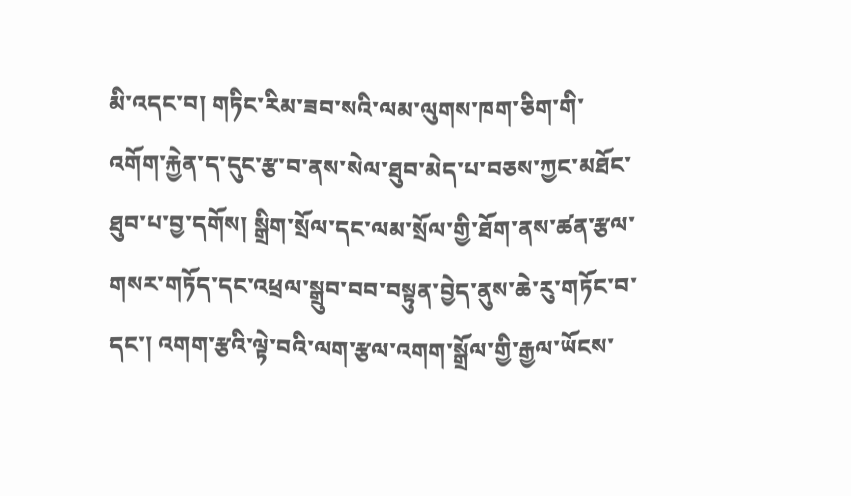མི་འདང་བ། གཏིང་རིམ་ཟབ་སའི་ལམ་ལུགས་ཁག་ཅིག་གི་འགོག་རྐྱེན་ད་དུང་རྩ་བ་ནས་སེལ་ཐུབ་མེད་པ་བཅས་ཀྱང་མཐོང་ཐུབ་པ་བྱ་དགོས། སྒྲིག་སྲོལ་དང་ལམ་སྲོལ་གྱི་ཐོག་ནས་ཚན་རྩལ་གསར་གཏོད་དང་འཕྲལ་སྒྲུབ་བབ་བསྟུན་བྱེད་ནུས་ཆེ་རུ་གཏོང་བ་དང་། འགག་རྩའི་ལྟེ་བའི་ལག་རྩལ་འགག་སྒྲོལ་གྱི་རྒྱལ་ཡོངས་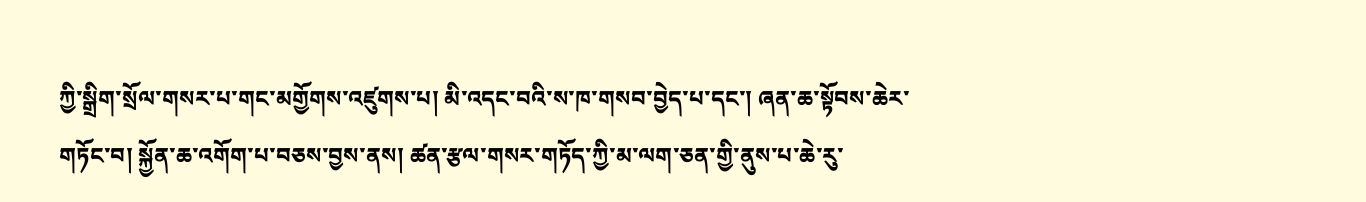ཀྱི་སྒྲིག་སྲོལ་གསར་པ་གང་མགྱོགས་འཛུགས་པ། མི་འདང་བའི་ས་ཁ་གསབ་བྱེད་པ་དང་། ཞན་ཆ་སྟོབས་ཆེར་གཏོང་བ། སྐྱོན་ཆ་འགོག་པ་བཅས་བྱས་ནས། ཚན་རྩལ་གསར་གཏོད་ཀྱི་མ་ལག་ཅན་གྱི་ནུས་པ་ཆེ་རུ་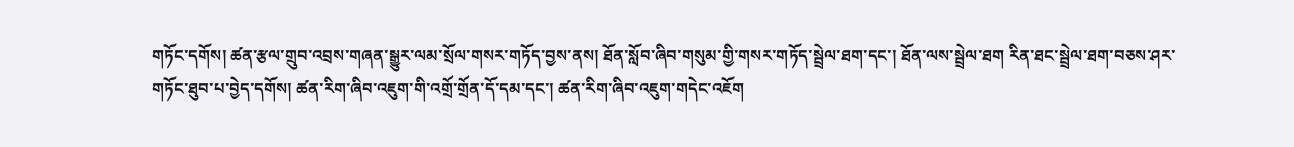གཏོང་དགོས། ཚན་རྩལ་གྲུབ་འབྲས་གཞན་སྒྱུར་ལམ་སྲོལ་གསར་གཏོད་བྱས་ནས། ཐོན་སློབ་ཞིབ་གསུམ་གྱི་གསར་གཏོད་སྦྲེལ་ཐག་དང་། ཐོན་ལས་སྦྲེལ་ཐག རིན་ཐང་སྦྲེལ་ཐག་བཅས་ཤར་གཏོང་ཐུབ་པ་བྱེད་དགོས། ཚན་རིག་ཞིབ་འཇུག་གི་འགྲོ་གྲོན་དོ་དམ་དང་། ཚན་རིག་ཞིབ་འཇུག་གདེང་འཇོག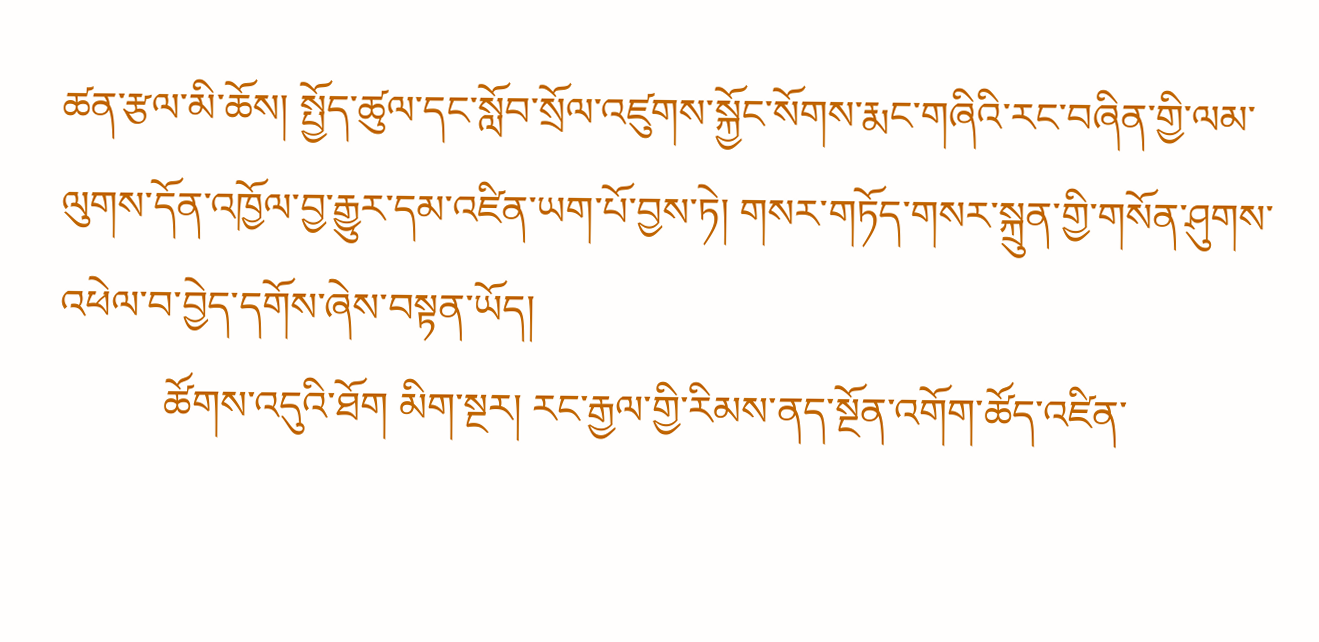ཚན་རྩལ་མི་ཆོས། སྤྱོད་ཚུལ་དང་སློབ་སྲོལ་འཛུགས་སྐྱོང་སོགས་རྨང་གཞིའི་རང་བཞིན་གྱི་ལམ་ལུགས་དོན་འཁྱོལ་བྱ་རྒྱུར་དམ་འཛིན་ཡག་པོ་བྱས་ཏེ། གསར་གཏོད་གསར་སྐྲུན་གྱི་གསོན་ཤུགས་འཕེལ་བ་བྱེད་དགོས་ཞེས་བསྟན་ཡོད།
          ཚོགས་འདུའི་ཐོག མིག་སྔར། རང་རྒྱལ་གྱི་རིམས་ནད་སྔོན་འགོག་ཚོད་འཛིན་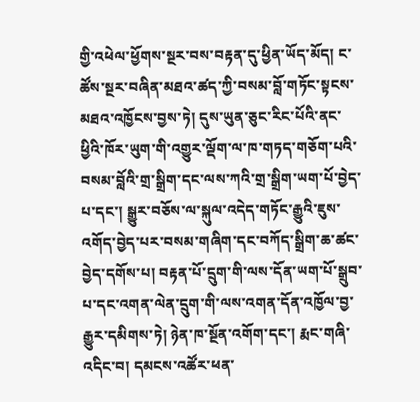གྱི་འཕེལ་ཕྱོགས་སྔར་བས་བརྟན་དུ་ཕྱིན་ཡོད་མོད། ང་ཚོས་སྔར་བཞིན་མཐའ་ཚད་ཀྱི་བསམ་བློ་གཏོང་སྟངས་མཐའ་འཁྱོངས་བྱས་ཏེ། དུས་ཡུན་ཅུང་རིང་པོའི་ནང་ཕྱིའི་ཁོར་ཡུག་གི་འགྱུར་ལྡོག་ལ་ཁ་གཏད་གཅོག་པའི་བསམ་བློའི་གྲ་སྒྲིག་དང་ལས་ཀའི་གྲ་སྒྲིག་ཡག་པོ་བྱེད་པ་དང་། སྒྱུར་བཅོས་ལ་སྐུལ་འདེད་གཏོང་རྒྱུའི་ཇུས་འགོད་བྱེད་པར་བསམ་གཞིག་དང་བཀོད་སྒྲིག་ཆ་ཚང་བྱེད་དགོས་པ། བརྟན་པོ་དྲུག་གི་ལས་དོན་ཡག་པོ་སྒྲུབ་པ་དང་འགན་ལེན་དྲུག་གི་ལས་འགན་དོན་འཁྱོལ་བྱ་རྒྱུར་དམིགས་ཏེ། ཉེན་ཁ་སྔོན་འགོག་དང་། རྨང་གཞི་འདིང་བ། དམངས་འཚོར་ཕན་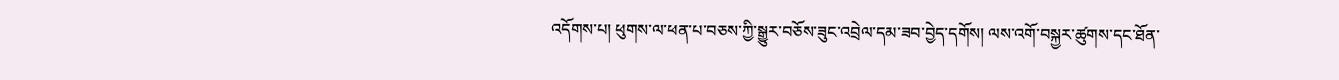འདོགས་པ། ཕུགས་ལ་ཕན་པ་བཅས་ཀྱི་སྒྱུར་བཅོས་ཟུང་འབྲེལ་དམ་ཟབ་བྱེད་དགོས། ལས་འགོ་བསྐྱར་ཚུགས་དང་ཐོན་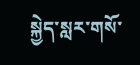སྐྱེད་སླར་གསོ་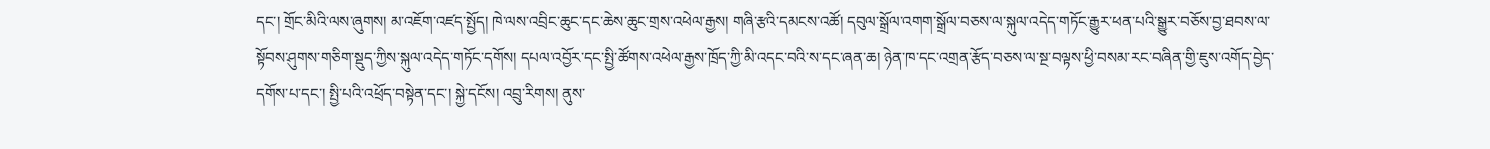དང་། གྲོང་མིའི་ལས་ཞུགས། མ་འཇོག་འཛད་སྤྱོད། ཁེ་ལས་འབྲིང་ཆུང་དང་ཆེས་ཆུང་གྲས་འཕེལ་རྒྱས། གཞི་རྩའི་དམངས་འཚོ། དབུལ་སྒྲོལ་འགག་སྒྲོལ་བཅས་ལ་སྐུལ་འདེད་གཏོང་རྒྱུར་ཕན་པའི་སྒྱུར་བཅོས་བྱ་ཐབས་ལ་སྟོབས་ཤུགས་གཅིག་སྡུད་ཀྱིས་སྐུལ་འདེད་གཏོང་དགོས། དཔལ་འབྱོར་དང་སྤྱི་ཚོགས་འཕེལ་རྒྱས་ཁྲོད་ཀྱི་མི་འདང་བའི་ས་དང་ཞན་ཆ། ཉེན་ཁ་དང་འགྲན་རྩོད་བཅས་ལ་སྔ་བལྟས་ཕྱི་བསམ་རང་བཞིན་གྱི་ཇུས་འགོད་བྱེད་དགོས་པ་དང་། སྤྱི་པའི་འཕྲོད་བསྟེན་དང་། སྐྱེ་དངོས། འབྲུ་རིགས། ནུས་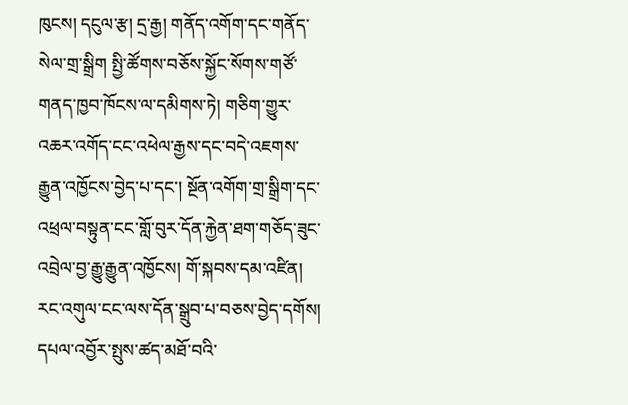ཁུངས། དངུལ་རྩ། དྲ་རྒྱ། གནོད་འགོག་དང་གནོད་སེལ་གྲ་སྒྲིག སྤྱི་ཚོགས་བཅོས་སྐྱོང་སོགས་གཙོ་གནད་ཁྱབ་ཁོངས་ལ་དམིགས་ཏེ། གཅིག་གྱུར་འཆར་འགོད་ངང་འཕེལ་རྒྱས་དང་བདེ་འཇགས་རྒྱུན་འཁྱོངས་བྱེད་པ་དང་། སྔོན་འགོག་གྲ་སྒྲིག་དང་འཕྲལ་བསྟུན་ངང་གློ་བུར་དོན་རྐྱེན་ཐག་གཅོད་ཟུང་འབྲེལ་བྱ་རྒྱུ་རྒྱུན་འཁྱོངས། གོ་སྐབས་དམ་འཛིན། རང་འགུལ་ངང་ལས་དོན་སྒྲུབ་པ་བཅས་བྱེད་དགོས། དཔལ་འབྱོར་སྤུས་ཚད་མཐོ་བའི་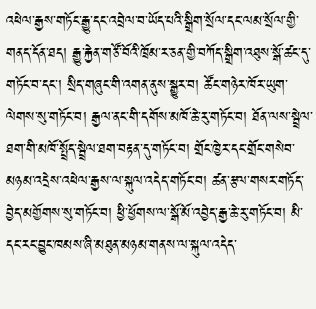འཕེལ་རྒྱས་གཏོང་རྒྱུ་དང་འབྲེལ་བ་ཡོད་པའི་སྒྲིག་སྲོལ་དང་ལམ་སྲོལ་གྱི་གནད་དོན་ཐད། རྒྱུ་རྐྱེན་གཙོ་བོའི་ཁྲོམ་ར་ཅན་གྱི་བཀོད་སྒྲིག་འཐུས་སྒོ་ཚང་དུ་གཏོང་བ་དང་། སྲིད་གཞུང་གི་འགན་ནུས་སྒྱུར་བ། ཚོང་གཉེར་ཁོར་ཡུག་ལེགས་སུ་གཏོང་བ། རྒྱལ་ནང་གི་དགོས་མཁོ་ཆེ་རུ་གཏོང་བ། ཐོན་ལས་སྦྲེལ་ཐག་གི་མཁོ་སྤྲོད་སྦྲེལ་ཐག་བརྟན་དུ་གཏོང་བ། གྲོང་ཁྱེར་དང་གྲོང་གསེབ་མཉམ་འདྲེས་འཕེལ་རྒྱས་ལ་སྐུལ་འདེད་གཏོང་བ། ཚན་རྩལ་གསར་གཏོད་བྱེད་མགྱོགས་སུ་གཏོང་བ། ཕྱི་ཕྱོགས་ལ་སྒོ་མོ་འབྱེད་རྒྱ་ཆེ་རུ་གཏོང་བ། མི་དང་རང་བྱུང་ཁམས་ཞི་མཐུན་མཉམ་གནས་ལ་སྐུལ་འདེད་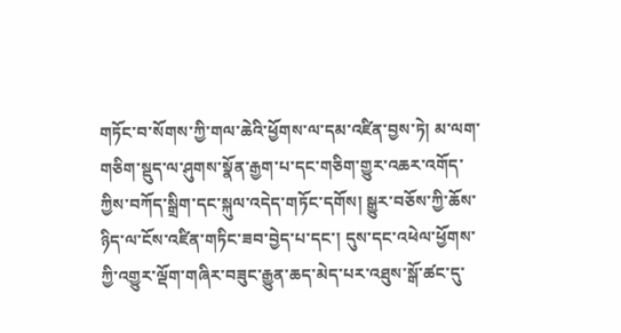གཏོང་བ་སོགས་ཀྱི་གལ་ཆེའི་ཕྱོགས་ལ་དམ་འཛིན་བྱས་ཏེ། མ་ལག་གཅིག་སྡུད་ལ་ཤུགས་སྣོན་རྒྱག་པ་དང་གཅིག་གྱུར་འཆར་འགོད་ཀྱིས་བཀོད་སྒྲིག་དང་སྐུལ་འདེད་གཏོང་དགོས། སྒྱུར་བཅོས་ཀྱི་ཆོས་ཉིད་ལ་ངོས་འཛིན་གཏིང་ཟབ་བྱེད་པ་དང་། དུས་དང་འཕེལ་ཕྱོགས་ཀྱི་འགྱུར་ལྡོག་གཞིར་བཟུང་རྒྱུན་ཆད་མེད་པར་འཐུས་སྒོ་ཚང་དུ་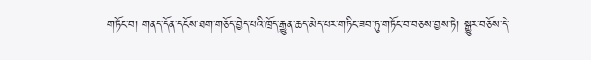གཏོང་བ། གནད་དོན་དངོས་ཐག་གཅོད་བྱེད་པའི་ཁྲོད་རྒྱུན་ཆད་མེད་པར་གཏིང་ཟབ་ཏུ་གཏོང་བ་བཅས་བྱས་ཏེ། སྒྱུར་བཅོས་དེ་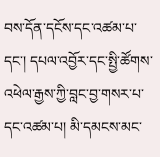བས་དོན་དངོས་དང་འཚམ་པ་དང་། དཔལ་འབྱོར་དང་སྤྱི་ཚོགས་འཕེལ་རྒྱས་ཀྱི་བླང་བྱ་གསར་པ་དང་འཚམ་པ། མི་དམངས་མང་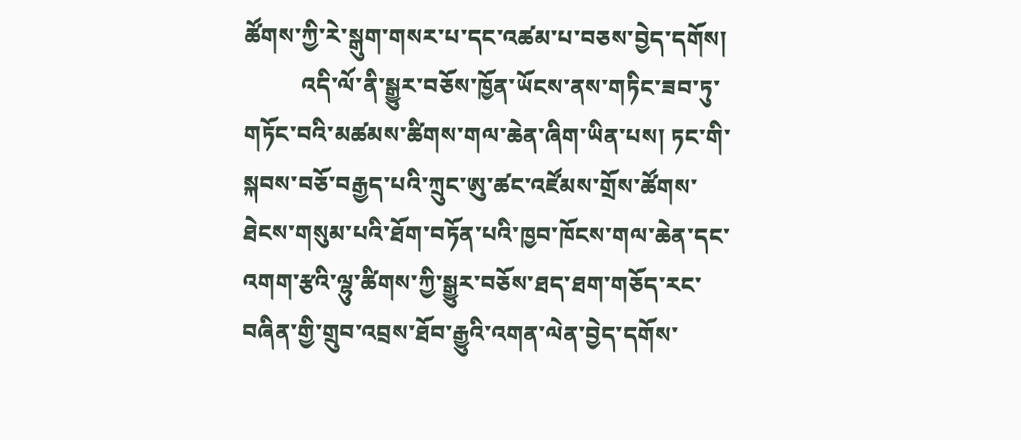ཚོགས་ཀྱི་རེ་སྒུག་གསར་པ་དང་འཚམ་པ་བཅས་བྱེད་དགོས།
          འདི་ལོ་ནི་སྒྱུར་བཅོས་ཁྱོན་ཡོངས་ནས་གཏིང་ཟབ་ཏུ་གཏོང་བའི་མཚམས་ཚིགས་གལ་ཆེན་ཞིག་ཡིན་པས། ཏང་གི་སྐབས་བཅོ་བརྒྱད་པའི་ཀྲུང་ཨུ་ཚང་འཛོམས་གྲོས་ཚོགས་ཐེངས་གསུམ་པའི་ཐོག་བཏོན་པའི་ཁྱབ་ཁོངས་གལ་ཆེན་དང་འགག་རྩའི་ལྷུ་ཚིགས་ཀྱི་སྒྱུར་བཅོས་ཐད་ཐག་གཅོད་རང་བཞིན་གྱི་གྲུབ་འབྲས་ཐོབ་རྒྱུའི་འགན་ལེན་བྱེད་དགོས་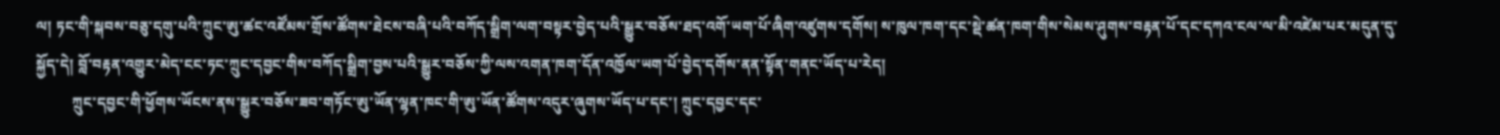ལ། ཏང་གི་སྐབས་བཅུ་དགུ་པའི་ཀྲུང་ཨུ་ཚང་འཛོམས་གྲོས་ཚོགས་ཐེངས་བཞི་པའི་བཀོད་སྒྲིག་ལག་བསྟར་བྱེད་པའི་སྒྱུར་བཅོས་ཐད་འགོ་ཡག་པོ་ཞིག་འཛུགས་དགོས། ས་ཁུལ་ཁག་དང་སྡེ་ཚན་ཁག་གིས་སེམས་ཤུགས་བརྟན་པོ་དང་དཀའ་ངལ་ལ་མི་འཛེམ་པར་མདུན་དུ་སྐྱོད་དེ། བློ་བརྟན་འགྱུར་མེད་ངང་ཏང་ཀྲུང་དབྱང་གིས་བཀོད་སྒྲིག་བྱས་པའི་སྒྱུར་བཅོས་ཀྱི་ལས་འགན་ཁག་དོན་འཁྱོལ་ཡག་པོ་བྱེད་དགོས་ནན་སྟོན་གནང་ཡོད་པ་རེད།
          ཀྲུང་དབྱང་གི་ཕྱོགས་ཡོངས་ནས་སྒྱུར་བཅོས་ཟབ་གཏོང་ཨུ་ཡོན་ལྷན་ཁང་གི་ཨུ་ཡོན་ཚོགས་འདུར་ཞུགས་ཡོད་པ་དང་། ཀྲུང་དབྱང་དང་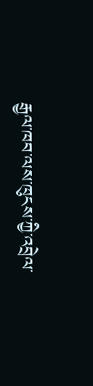རྒྱལ་ཁབ་ལས་ཁུངས་ཀྱི་འབྲེལ་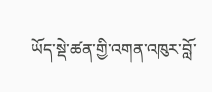ཡོད་སྡེ་ཚན་གྱི་འགན་འཁུར་བློ་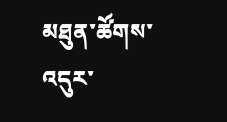མཐུན་ཚོགས་འདུར་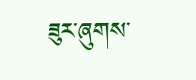ཟུར་ཞུགས་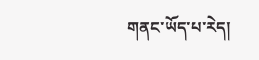གནང་ཡོད་པ་རེད།